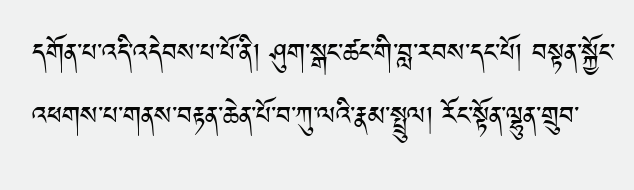དགོན་པ་འདི་འདེབས་པ་པོ་ནི། ཤུག་སྒང་ཚང་གི་བླ་རབས་དང་པོ། བསྟན་སྐྱོང་འཕགས་པ་གནས་བརྟན་ཆེན་པོ་བ་ཀུ་ལའི་རྣམ་སྤྲུལ། རོང་སྟོན་ལྷུན་གྲུབ་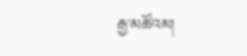རྒྱ་མཚོའམ།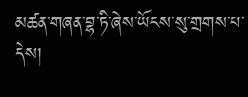མཚན་གཞན་བྷ་ཏི་ཞེས་ཡོངས་སུ་གྲགས་པ་དེས།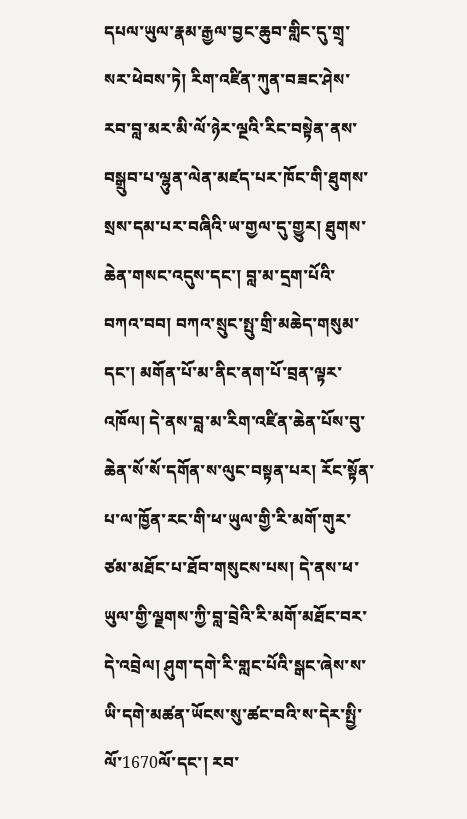དཔལ་ཡུལ་རྣམ་རྒྱལ་བྱང་ཆུབ་གླིང་དུ་གྲྭ་སར་ཕེབས་ཏེ། རིག་འཛིན་ཀུན་བཟང་ཤེས་རབ་བླ་མར་མི་ལོ་ཉེར་ལྔའི་རིང་བསྟེན་ནས་བསྒྲུབ་པ་ལྷུན་ལེན་མཛད་པར་ཁོང་གི་ཐུགས་སྲས་དམ་པར་བཞིའི་ཡ་གྱལ་དུ་གྱུར། ཐུགས་ཆེན་གསང་འདུས་དང་། བླ་མ་དྲག་པོའི་བཀའ་བབ། བཀའ་སྲུང་སྤུ་གྲི་མཆེད་གསུམ་དང་། མགོན་པོ་མ་ནིང་ནག་པོ་བྲན་ལྟར་འཁོལ། དེ་ནས་བླ་མ་རིག་འཛིན་ཆེན་པོས་བུ་ཆེན་སོ་སོ་དགོན་ས་ལུང་བསྟན་པར། རོང་སྟོན་པ་ལ་ཁྱོན་རང་གི་ཕ་ཡུལ་གྱི་རི་མགོ་གུར་ཙམ་མཐོང་པ་ཐོབ་གསུངས་པས། དེ་ནས་ཕ་ཡུལ་གྱི་ལྗགས་ཀྱི་བླ་བྲེའི་རི་མགོ་མཐོང་བར་དེ་འབྲེལ། ཤུག་དགེ་རི་གླང་པོའི་སྒང་ཞེས་ས་ཡི་དགེ་མཚན་ཡོངས་སུ་ཚང་བའི་ས་དེར་སྤྱི་ལོ་1670ལོ་དང་། རབ་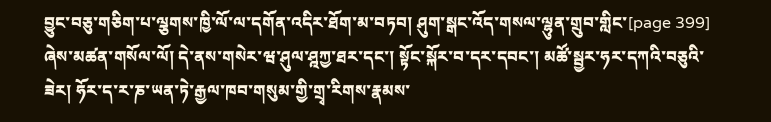བྱུང་བཅུ་གཅིག་པ་ལྕགས་ཁྱི་ལོ་ལ་དགོན་འདིར་ཐོག་མ་བཏབ། ཤུག་སྒང་འོད་གསལ་ལྷུན་གྲུབ་གླིང་[page 399] ཞེས་མཚན་གསོལ་ལོ། དེ་ནས་གསེར་ཝ་ཤུལ་ཤྰཀྱ་ཐར་དང་། སྟོང་སྐོར་བ་དར་དབང་། མཚོ་སྦྱར་ཧར་དཀའི་བཅུའི་ཟེར། ཧོར་ད་ར་ཎ་ཡན་ཏེ་རྒྱལ་ཁབ་གསུམ་གྱི་གྲྭ་རིགས་རྣམས་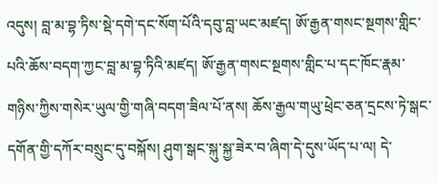འདུས། བླ་མ་བྷ་ཏིས་སྡེ་དགེ་དང་སོག་པོའི་དབུ་བླ་ཡང་མཛད། ཨོ་རྒྱན་གསང་སྔགས་གླིང་པའི་ཆོས་བདག་ཀྱང་བླ་མ་བྷ་ཏིའི་མཛད། ཨོ་རྒྱན་གསང་སྔགས་གླིང་པ་དང་ཁོང་རྣམ་གཉིས་ཀྱིས་གསེར་ཡུལ་གྱི་གཞི་བདག་ཟིལ་པོ་ནས། ཆོས་རྒྱལ་གཡུ་ཕྲེང་ཅན་དྲངས་ཏེ་སྒང་དགོན་གྱི་དཀོར་བསྲུང་དུ་བསྐོས། ཤུག་སྒང་སྐུ་སྐྱ་ཟེར་བ་ཞིག་དེ་དུས་ཡོད་པ་ལ། དེ་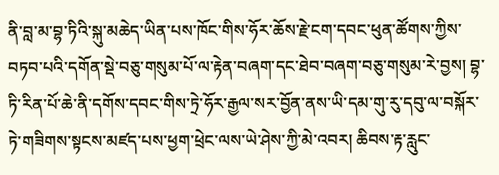ནི་བླ་མ་བྷ་ཏིའི་སྐུ་མཆེད་ཡིན་པས་ཁོང་གིས་ཧོར་ཆོས་རྗེ་ངག་དབང་ཕུན་ཚོགས་ཀྱིས་བཏབ་པའི་དགོན་སྡེ་བཅུ་གསུམ་པོ་ལ་རྟེན་བཞག་དང་ཐེབ་བཞག་བཅུ་གསུམ་རེ་བྱས། བྷ་ཏི་རིན་པོ་ཆེ་ནི་དགོས་དབང་གིས་ཏྲེ་ཧོར་རྒྱལ་སར་བྱོན་ནས་ཡི་དམ་གུ་རུ་དབུ་ལ་བསྐོར་ཏེ་གཟིགས་སྟངས་མཛད་པས་ཕྱག་ཕྲེང་ལས་ཡེ་ཤེས་ཀྱི་མེ་འབར། ཆིབས་རྟ་རླུང་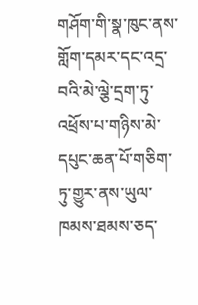གཤོག་གི་སྣ་ཁུང་ནས་གློག་དམར་དང་འདྲ་བའི་མེ་ལྕེ་དྲག་ཏུ་འཕྲོས་པ་གཉིས་མེ་དཔུང་ཆན་པོ་གཅིག་ཏུ་གྱུར་ནས་ཡུལ་ཁམས་ཐམས་ཅད་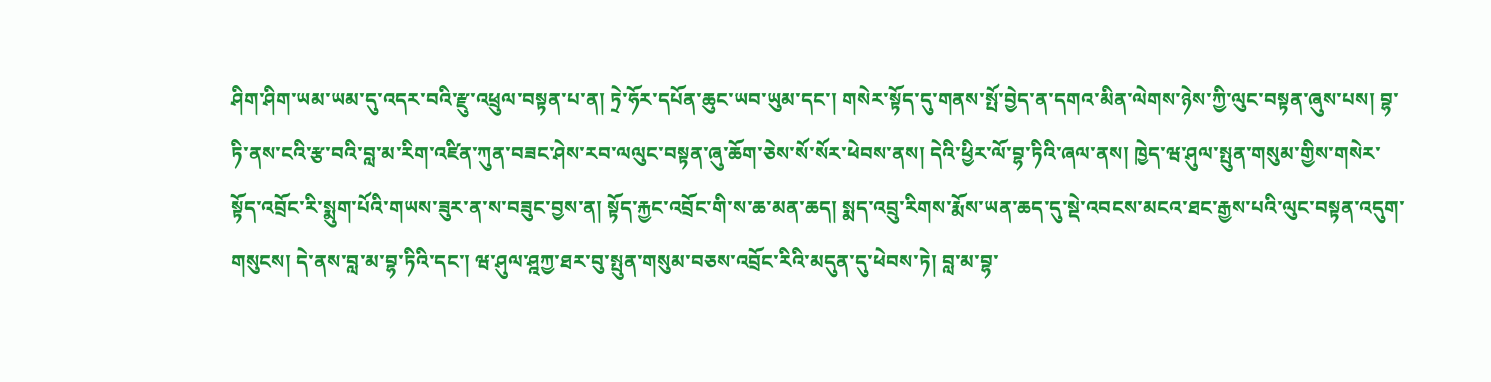ཤིག་ཤིག་ཡམ་ཡམ་དུ་འདར་བའི་རྫུ་འཕྲུལ་བསྟན་པ་ན། ཏྲེ་ཧོར་དཔོན་ཆུང་ཡབ་ཡུམ་དང་། གསེར་སྟོད་དུ་གནས་སྤོ་བྱེད་ན་དགའ་མིན་ལེགས་ཉེས་ཀྱི་ལུང་བསྟན་ཞུས་པས། བྷ་ཏི་ནས་ངའི་རྩ་བའི་བླ་མ་རིག་འཛིན་ཀུན་བཟང་ཤེས་རབ་ལལུང་བསྟན་ཞུ་ཆོག་ཅེས་སོ་སོར་ཕེབས་ནས། དེའི་ཕྱིར་ལོ་བྷ་ཏིའི་ཞལ་ནས། ཁྱེད་ཝ་ཤུལ་སྤུན་གསུམ་གྱིས་གསེར་སྟོད་འབྲོང་རི་སྨུག་པོའི་གཡས་ཟུར་ན་ས་བཟུང་བྱས་ན། སྟོད་རྐྱང་འབྲོང་གི་ས་ཆ་མན་ཆད། སྨད་འབྲུ་རིགས་རྨོས་ཡན་ཆད་དུ་སྡེ་འབངས་མངའ་ཐང་རྒྱས་པའི་ལུང་བསྟན་འདུག་གསུངས། དེ་ནས་བླ་མ་བྷ་ཏིའི་དང་། ཝ་ཤུལ་ཤྰཀྱ་ཐར་བུ་སྤུན་གསུམ་བཅས་འབྲོང་རིའི་མདུན་དུ་ཕེབས་ཏེ། བླ་མ་བྷ་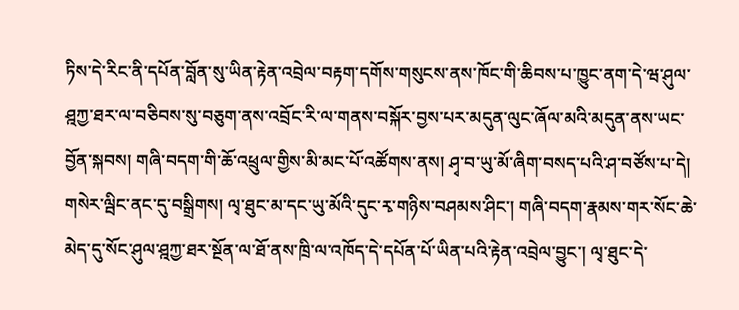ཏིས་དེ་རིང་ནི་དཔོན་བློན་སུ་ཡིན་རྟེན་འབྲེལ་བརྟག་དགོས་གསུངས་ནས་ཁོང་གི་ཆིབས་པ་ཁྱུང་ནག་དེ་ཝ་ཤུལ་ཤྰཀྱ་ཐར་ལ་བཅིབས་སུ་བཅུག་ནས་འབྲོང་རི་ལ་གནས་བསྐོར་བྱས་པར་མདུན་ལུང་ཞོལ་མའི་མདུན་ནས་ཡང་བྱོན་སྐབས། གཞི་བདག་གི་ཆོ་འཕྲུལ་གྱིས་མི་མང་པོ་འཚོགས་ནས། ཤྭ་བ་ཡུ་མོ་ཞིག་བསད་པའི་ཤ་བཙོས་པ་དེ། གསེར་ལྦིང་ནང་དུ་བསྒྲིགས། ལྭ་ཐུང་མ་དང་ཡུ་མོའི་དུང་རྭ་གཉིས་བཤམས་ཤིང་། གཞི་བདག་རྣམས་གར་སོང་ཆེ་མེད་དུ་སོང་ཤུལ་ཤྰཀྱ་ཐར་སྔོན་ལ་ཐོ་ནས་ཁྲི་ལ་འཁོད་དེ་དཔོན་པོ་ཡིན་པའི་རྟེན་འབྲེལ་བྱུང་། ལྭ་ཐུང་དེ་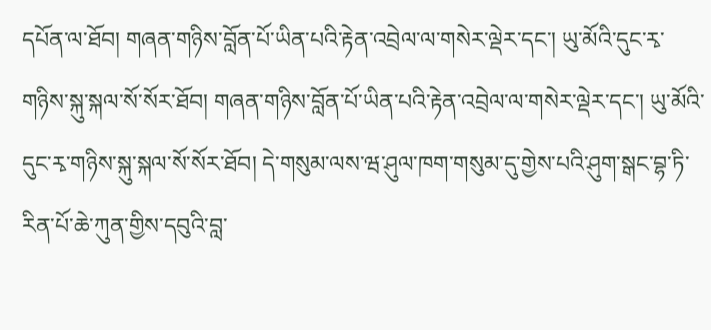དཔོན་ལ་ཐོབ། གཞན་གཉིས་བློན་པོ་ཡིན་པའི་རྟེན་འབྲེལ་ལ་གསེར་ལྡེར་དང་། ཡུ་མོའི་དུང་རྭ་གཉིས་སྐུ་སྐལ་སོ་སོར་ཐོབ། གཞན་གཉིས་བློན་པོ་ཡིན་པའི་རྟེན་འབྲེལ་ལ་གསེར་ལྡེར་དང་། ཡུ་མོའི་དུང་རྭ་གཉིས་སྐུ་སྐལ་སོ་སོར་ཐོབ། དེ་གསུམ་ལས་ཝ་ཤུལ་ཁག་གསུམ་དུ་གྱེས་པའི་ཤུག་སྒང་བྷ་ཏི་རིན་པོ་ཆེ་ཀུན་གྱིས་དབུའི་བླ་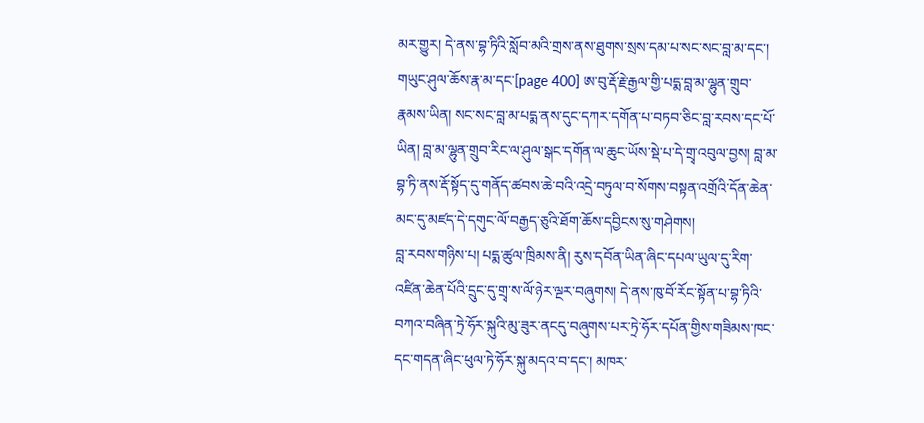མར་གྱུར། དེ་ནས་བྷ་ཏིའི་སློབ་མའི་གྲས་ནས་ཐུགས་སྲས་དམ་པ་སང་སང་བླ་མ་དང་། གཡུང་ཤུལ་ཆོས་རྣ་མ་དང་[page 400] ཨ་བུ་རྡོ་རྗེ་རྒྱལ་གྱི་པདྨ་བླ་མ་ལྷུན་གྲུབ་རྣམས་ཡིན། སང་སང་བླ་མ་པདྨ་ནས་དུང་དཀར་དགོན་པ་བཏབ་ཅིང་བླ་རབས་དང་པོ་ཡིན། བླ་མ་ལྷུན་གྲུབ་རིང་ལ་ཤུལ་སྒང་དགོན་ལ་ཆུང་ཡོས་སྡེ་པ་དེ་གྲྭ་འབུལ་བྱས། བླ་མ་བྷ་ཏི་ནས་རྡོ་སྟོད་དུ་གནོད་ཚབས་ཆེ་བའི་འདྲེ་བཏུལ་བ་སོགས་བསྟན་འགྲོའི་དོན་ཆེན་མང་དུ་མཛད་དེ་དགུང་ལོ་བརྒྱད་ཅུའི་ཐོག་ཆོས་དབྱིངས་སུ་གཤེགས།
བླ་རབས་གཉིས་པ། པདྨ་ཚུལ་ཁྲིམས་ནི། རུས་དབོན་ཡིན་ཞིང་དཔལ་ཡུལ་དུ་རིག་འཛིན་ཆེན་པོའི་དྲུང་དུ་གྲྭ་ས་ལོ་ཉེར་ལྔར་བཞུགས། དེ་ནས་ཁུ་བོ་རོང་སྟོན་པ་བྷ་ཏིའི་བཀའ་བཞིན་ཏྲེ་ཧོར་སྐུའི་མུ་ཟུར་ནངདུ་བཞུགས་པར་ཏྲེ་ཧོར་དཔོན་གྱིས་གཟིམས་ཁང་དང་གདན་ཞིང་ཕུལ་ཏེ་ཧོར་སྐུ་མདའ་བ་དང་། མཁར་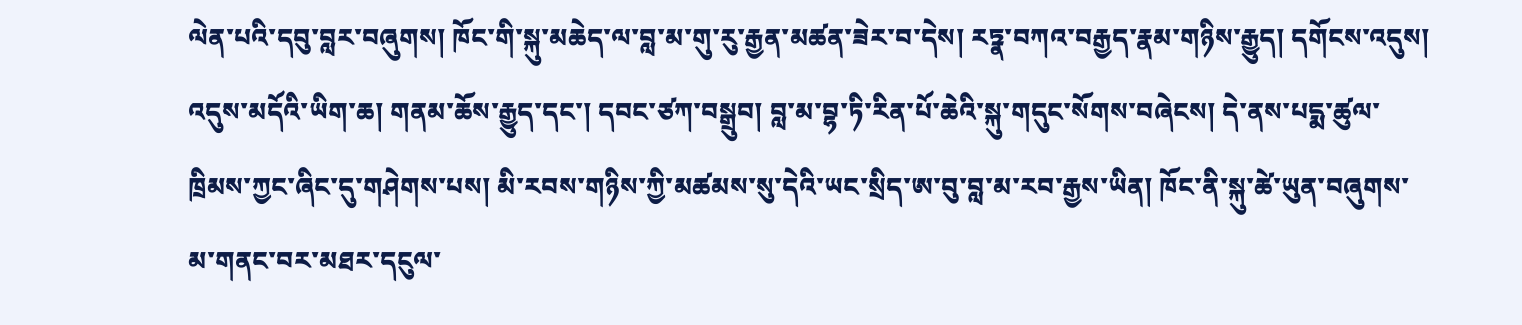ལེན་པའི་དབུ་བླར་བཞུགས། ཁོང་གི་སྐུ་མཆེད་ལ་བླ་མ་གུ་རུ་རྒྱན་མཚན་ཟེར་བ་དེས། རཏྣ་བཀའ་བརྒྱད་རྣམ་གཉིས་རྒྱུད། དགོངས་འདུས། འདུས་མདོའི་ཡིག་ཆ། གནམ་ཆོས་རྒྱུད་དང་། དབང་ཙཀ་བསྒྲུབ། བླ་མ་བྷ་ཏི་རིན་པོ་ཆེའི་སྐུ་གདུང་སོགས་བཞེངས། དེ་ནས་པདྨ་ཚུལ་ཁྲིམས་ཀྱང་ཞིང་དུ་གཤེགས་པས། མི་རབས་གཉིས་ཀྱི་མཚམས་སུ་དེའི་ཡང་སྲིད་ཨ་བུ་བླ་མ་རབ་རྒྱས་ཡིན། ཁོང་ནི་སྐུ་ཚེ་ཡུན་བཞུགས་མ་གནང་བར་མཐར་དངུལ་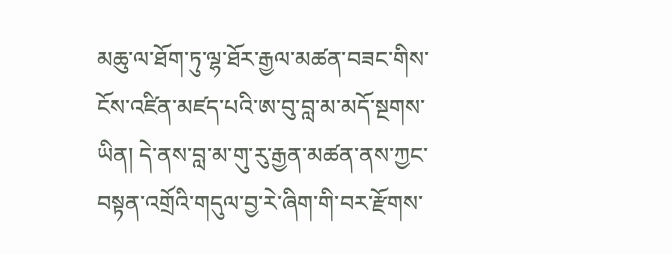མཆུ་ལ་ཐོག་ཏུ་ལྷ་ཐོར་རྒྱལ་མཚན་བཟང་གིས་ངོས་འཛིན་མཛད་པའི་ཨ་བུ་བླ་མ་མདོ་སྔགས་ཡིན། དེ་ནས་བླ་མ་གུ་རུ་རྒྱན་མཚན་ནས་ཀྱང་བསྟན་འགྲོའི་གདུལ་བྱ་རེ་ཞིག་གི་བར་རྫོགས་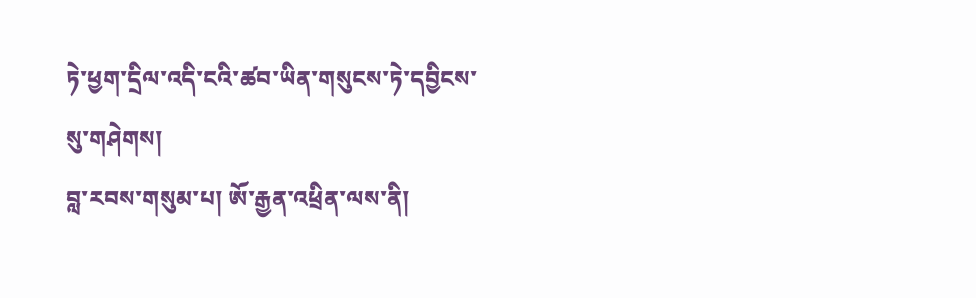ཏེ་ཕྱག་དྲིལ་འདི་ངའི་ཚབ་ཡིན་གསུངས་ཏེ་དབྱིངས་སུ་གཤེགས།
བླ་རབས་གསུམ་པ། ཨོ་རྒྱན་འཕྲིན་ལས་ནི།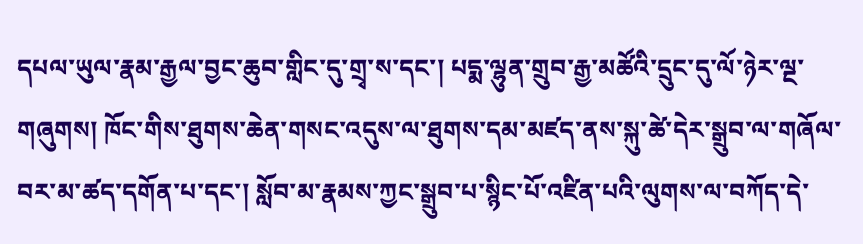དཔལ་ཡུལ་རྣམ་རྒྱལ་བྱང་ཆུབ་གླིང་དུ་གྲྭ་ས་དང་། པདྨ་ལྷུན་གྲུབ་རྒྱ་མཚོའི་དྲུང་དུ་ལོ་ཉེར་ལྔ་གཞུགས། ཁོང་གིས་ཐུགས་ཆེན་གསང་འདུས་ལ་ཐུགས་དམ་མཛད་ནས་སྐུ་ཚེ་དེར་སྒྲུབ་ལ་གཞོལ་བར་མ་ཚད་དགོན་པ་དང་། སློབ་མ་རྣམས་ཀྱང་སྒྲུབ་པ་སྙིང་པོ་འཛིན་པའི་ལུགས་ལ་བཀོད་དེ་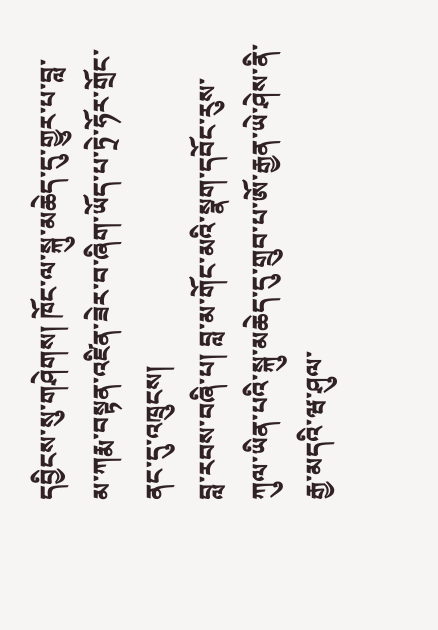དབྱིངས་སུ་གཤེགས། ཁོང་ལ་སྐུ་མཆེད་དུ་གྱུར་པ་བླ་མ་ཀརྨ་བསྟན་འཛིན་ཟེར་བ་ཞིག་ཡོད་པ་ཏྲེ་ཧོར་གྲོང་ནང་དུ་འཁྲུངས།
བླ་རབས་བཞི་པ། བླ་མ་གོང་མའི་སྣག་དབོང་རུས་ཀུལ་ཡིན་པའི་སྐུ་མཆེད་དུ་གྲུབ་པ་ཨོ་རྒྱན་ཡེ་ཤེས་ནི་རྒྱ་མདའི་ཝ་ཤུལ་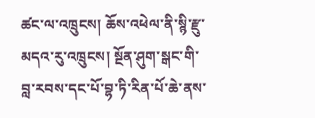ཚང་ལ་འཁྲུངས། ཆོས་འཕེལ་ནི་སྙི་རྫུ་མདའ་རུ་འཁྲུངས། སྔོན་ཤུག་སྒང་གི་བླ་རབས་དང་པོ་བྷ་ཏི་རིན་པོ་ཆེ་ནས་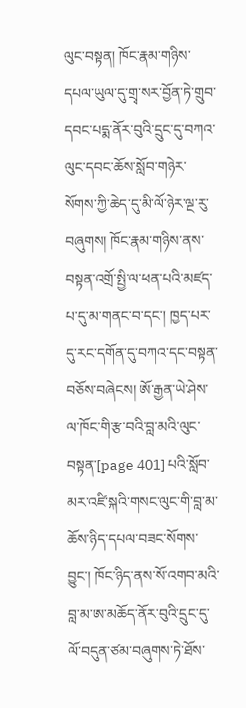ལུང་བསྟན། ཁོང་རྣམ་གཉིས་དཔལ་ཡུལ་དུ་གྲྭ་སར་བྱོན་ཏེ་གྲུབ་དབང་པདྨ་ནོར་བུའི་དྲུང་དུ་བཀའ་ལུང་དབང་ཆོས་སློབ་གཉེར་སོགས་ཀྱི་ཆེད་དུ་མི་ལོ་ཉེར་ལྔ་རུ་བཞུགས། ཁོང་རྣམ་གཉིས་ནས་བསྟན་འགྲོ་སྤྱི་ལ་ཕན་པའི་མཛད་པ་དུ་མ་གནང་བ་དང་། ཁྱད་པར་དུ་རང་དགོན་དུ་བཀའ་དང་བསྟན་བཅོས་བཞེངས། ཨོ་རྒྱན་ཡེ་ཤེས་ལ་ཁོང་གི་རྩ་བའི་བླ་མའི་ལུང་བསྟན་[page 401] པའི་སློབ་མར་འཛི་སྐའི་གསང་ལུང་གི་བླ་མ་ཆོས་ཉིད་དཔལ་བཟང་སོགས་བྱུང་། ཁོང་ཉིད་ནས་སོ་འགབ་མའི་བླ་མ་ཨ་མཆོད་ནོར་བུའི་དྲུང་དུ་ལོ་བདུན་ཙམ་བཞུགས་ཏེ་ཐོས་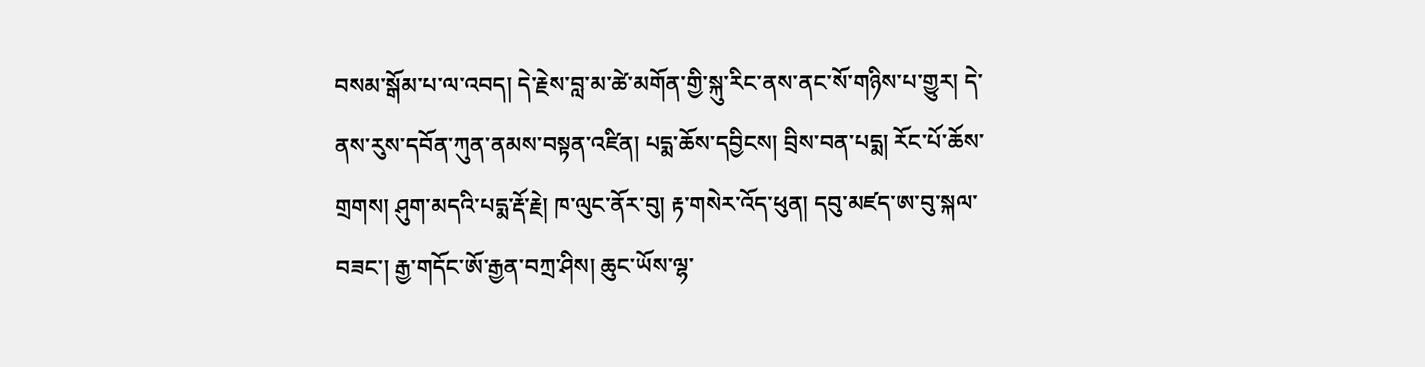བསམ་སྒོམ་པ་ལ་འབད། དེ་རྗེས་བླ་མ་ཚེ་མགོན་གྱི་སྐུ་རིང་ནས་ནང་སོ་གཉིས་པ་གྱུར། དེ་ནས་རུས་དབོན་ཀུན་ནམས་བསྟན་འཛིན། པདྨ་ཆོས་དབྱིངས། བྲིས་བན་པདྨ། རོང་པོ་ཆོས་གྲགས། ཤུག་མདའི་པདྨ་རྡོ་རྗེ། ཁ་ལུང་ནོར་བུ། རྟ་གསེར་འོད་ཕུན། དབུ་མཛད་ཨ་བུ་སྐལ་བཟང་། རྒྱ་གདོང་ཨོ་རྒྱན་བཀྲ་ཤིས། ཆུང་ཡོས་ལྷ་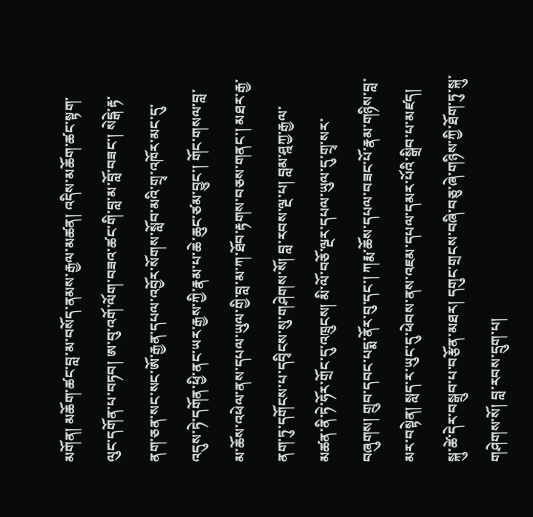མགོན། མཆོག་ཚང་བླ་མ་བསོད་ནམས་རྒྱལ་མཚན། འདིས་མཆོག་ཚང་སྟག་ལུང་དགོན་པ་བཏབ། ཨ་བུ་འགོ་ལོག་བཟའ་ཚང་གི་བླ་མ་བློ་བཟང་། སེདྒེ་རྟ་ནག་ཅན་སང་སང་ཨོ་རྒྱན་དཔལ་འབྱོར་སོགས་སློབ་མའི་གྲྭ་འཁོར་མང་དུ་འདུས་ཏེ་དགོན་ཕྱི་ནང་ཡར་རྒྱས་ཀྱི་རྣམ་པ་ཆེ་ཆུང་ཙམ་བྱུང་། གོང་གསལ་བླ་མ་ཆོས་འཕེལ་ནས་དཔལ་ཡུལ་གྱི་བླ་མ་ཀ་ཐོབ་རྟགས་བཅས་གནང་། མཐར་རྒྱ་ནག་ཏུ་དགོངས་པ་དབྭིངས་སུ་གཤེགས་སོ། བླ་རབས་ལྔ་པ། བླམ་ཤྰཀྱ་རྒྱལ་མཚན་ནི་ཏེ་ཧོར་གྲོང་དུ་འཁྲུངས། མི་ལོ་བཅོ་ལྔར་དཔལ་ཡུལ་དུ་གྲྭ་སར་བཞུགས། གྲུབ་དབང་པདྨ་ནོར་བུ་དང་། ཀརྨ་ཆོས་དཔལ་བཟང་པོ་རྣམ་གཉིས་བླ་མར་བསྟེན། སླད་ར་ཡུང་དུ་ཕེབས་ནས་འཇམ་དཔལ་དམར་པོའི་སྒྲིབ་པ་མཛད། སྐུ་ཚེ་དེར་བསྒྲུབ་པ་བརྩོན་མཐར། དགུང་གྲངས་བཞི་བཅུ་ཞེ་གཉིས་ཀྱི་ཐོག་ཏུ་སྐུ་གཤེགས་སོ། བླ་རབས་དྲུག་པ།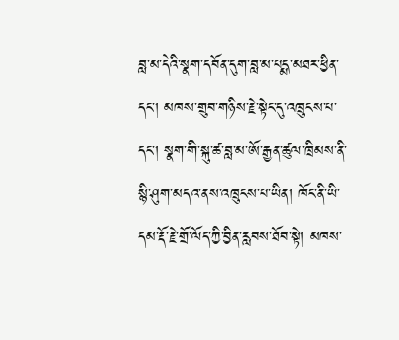བླ་མ་དེའི་སྣག་དབོན་དུག་བླ་མ་པདྨ་མཐར་ཕྱིན་དང་། མཁས་གྲུབ་གཉིས་རྗེ་སྟེང་དུ་འཁྲུངས་པ་དང་། སྣག་གི་སྐུ་ཚ་བླ་མ་ཨོ་རྒྱན་ཚུལ་ཁྲིམས་ནི་སྙི་ཤུག་མདའ་ནས་འཁྲུངས་པ་ཡིན། ཁོང་ནི་ཡི་དམ་རྡོ་རྗེ་གྲོ་ལོད་ཀྱི་བྱིན་རླབས་ཐོབ་སྟེ། མཁས་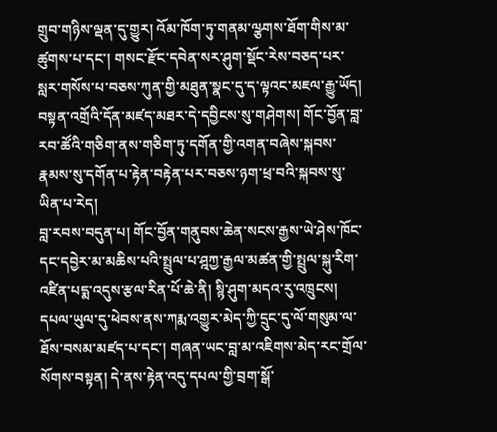གྲུབ་གཉིས་ལྡན་དུ་གྱུར། འོམ་ཁོག་ཏུ་གནམ་ལྩགས་ཐོག་གིས་མ་ཚུགས་པ་དང་། གསང་རྫོང་དབེན་སར་ཤུག་སྡོང་རེས་བཅད་པར་སླར་གསོས་པ་བཅས་ཀུན་གྱི་མཐུན་སྣང་དུ་ད་ལྟའང་མཇལ་རྒྱུ་ཡོད། བསྟན་འགྲོའི་དོན་མཛད་མཐར་དེ་དབྱིངས་སུ་གཤེགས། གོང་བྱོན་བླ་རབ་ཚོའི་གཅིག་ནས་གཅིག་ཏུ་དགོན་གྱི་འགན་བཞེས་སྐབས་རྣམས་སུ་དགོན་པ་རྟེན་བརྟེན་པར་བཅས་ཉག་ཕྲ་བའི་སྐབས་སུ་ཡིན་པ་རེད།
བླ་རབས་བདུན་པ། གོང་བྱོན་གནུབས་ཆེན་སངས་རྒྱས་ཡེ་ཤེས་ཁོང་དང་དབྱེར་མ་མཆིས་པའི་སྤྲུལ་པ་ཤྰཀྱ་རྒྱལ་མཚན་གྱི་སྤྲུལ་སྐུ་རིག་འཛིན་པདྨ་འདུས་རྩལ་རིན་པོ་ཆེ་ནི། སྙི་ཤུག་མདའ་རུ་འཁྲུངས། དཔལ་ཡུལ་དུ་ཕེབས་ནས་ཀརྨ་འགྱུར་མེད་ཀྱི་དྲུང་དུ་ལོ་གསུམ་ལ་ཐོས་བསམ་མཛད་པ་དང་། གཞན་ཡང་བླ་མ་འཇིགས་མེད་རང་གྲོལ་སོགས་བསྟན། དེ་ནས་རྟེན་འདུ་དཔལ་གྱི་བྲག་སྒོ་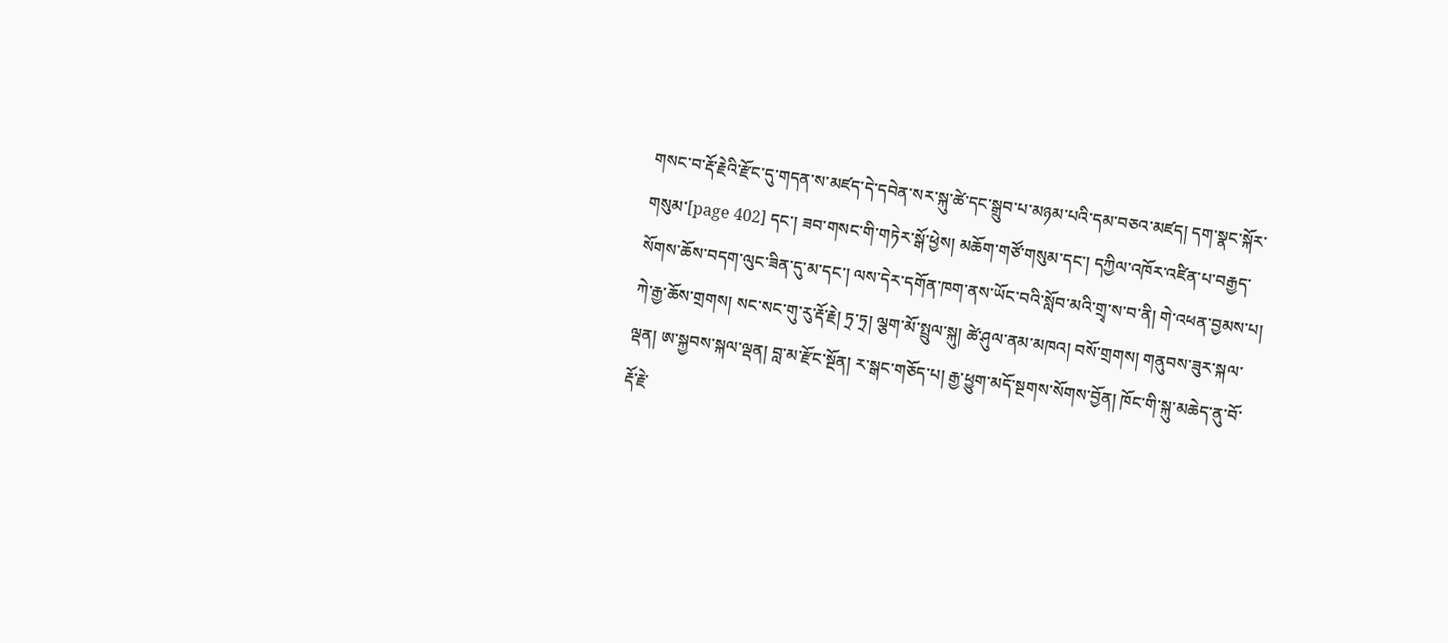གསང་བ་རྡོ་རྗེའི་རྫོང་དུ་གདན་ས་མཛད་དེ་དབེན་སར་སྐུ་ཚེ་དང་སྒྲུབ་པ་མཉམ་པའི་དམ་བཅའ་མཛད། དག་སྣང་སྐོར་གསུམ་[page 402] དང་། ཟབ་གསང་གི་གཏེར་སྒོ་ཕྱེས། མཆོག་གཙོ་གསུམ་དང་། དཀྱིལ་འཁོར་འཛིན་པ་བརྒྱད་སོགས་ཆོས་བདག་ལུང་ཟིན་དུ་མ་དང་། ལས་དེར་དགོན་ཁག་ནས་ཡོང་བའི་སློབ་མའི་གྲྭ་ས་བ་ནི། གེ་འཕན་བྱམས་པ། ཀེ་རྒྱ་ཆོས་གྲགས། སང་སང་གུ་རུ་རྡོ་རྗེ། ཏྲ་ཏྲ། ལྕག་མོ་སྤྲུལ་སྐུ། ཚེ་ཤུལ་ནམ་མཁའ། བསོ་གྲགས། གནུབས་ཟུར་སྐལ་ལྡན། ཨ་སྐྱབས་སྐལ་ལྡན། བླ་མ་རྫོང་སྔོན། ར་སྒང་གཅོད་པ། རྒྱ་ཕྱུག་མདོ་སྔགས་སོགས་བྱོན། ཁོང་གི་སྐུ་མཆེད་ནུ་བོ་རྡོ་རྗེ་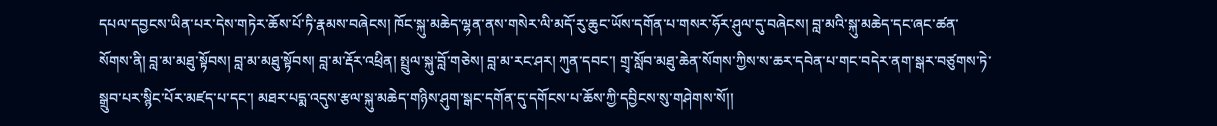དཔལ་དབྱངས་ཡིན་པར་དེས་གཏེར་ཆོས་པོ་ཏི་རྣམས་བཞེངས། ཁོང་སྐུ་མཆེད་ལྷན་ནས་གསེར་ལི་མདོ་རུ་ཆུང་ཡོས་དགོན་པ་གསར་ཧོར་ཤུལ་དུ་བཞེངས། བླ་མའི་སྐུ་མཆེད་དང་ཞང་ཚན་སོགས་ནི། བླ་མ་མཐུ་སྟོབས། བླ་མ་མཐུ་སྟོབས། བླ་མ་རྡོར་འཕྲིན། སྤྲུལ་སྐུ་བློ་གཅེས། བླ་མ་རང་ཤར། ཀུན་དབང་། གྲྭ་སློབ་མཐུ་ཆེན་སོགས་ཀྱིས་ས་ཆར་དབེན་པ་གང་བདེར་ནག་སྒར་བཙུགས་ཏེ་སྒྲུབ་པར་སྙིང་པོར་མཛད་པ་དང་། མཐར་པདྨ་འདུས་རྩལ་སྐུ་མཆེད་གཉིས་ཤུག་སྒང་དགོན་དུ་དགོངས་པ་ཆོས་ཀྱི་དབྱིངས་སུ་གཤེགས་སོ།།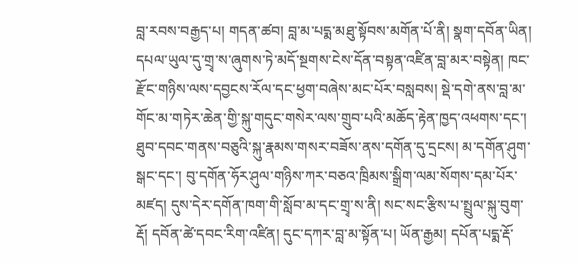བླ་རབས་བརྒྱད་པ། གདན་ཚབ། བླ་མ་པདྨ་མཐུ་སྟོབས་མགོན་པོ་ནི། སྣག་དབོན་ཡིན། དཔལ་ཡུལ་དུ་གྲྭ་ས་ཞུགས་ཏེ་མདོ་སྔགས་ངེས་དོན་བསྟན་འཛིན་བླ་མར་བསྟེན། ཁང་རྫོང་གཉིས་ལས་དབྱངས་རོལ་དང་ཕྱག་བཞེས་མང་པོར་བསླབས། སྡེ་དགེ་ནས་བླ་མ་གོང་མ་གཏེར་ཆེན་གྱི་སྐུ་གདུང་གསེར་ལས་གྲུབ་པའི་མཆོད་རྟེན་ཁྱད་འཕགས་དང་། ཐུབ་དབང་གནས་བཅུའི་སྐུ་རྣམས་གསར་བཟོས་ནས་དགོན་དུ་དྲངས། མ་དགོན་ཤུག་སྒང་དང་། བུ་དགོན་ཧོར་ཤུལ་གཉིས་ཀར་བཅའ་ཁྲིམས་སྒྲིག་ལམ་སོགས་དམ་པོར་མཛད། དུས་དེར་དགོན་ཁག་གི་སློབ་མ་དང་གྲྭ་ས་ནི། སང་སང་རྩིས་པ་སྤྲུལ་སྐུ་བུག་རྡོ། དབོན་ཚེ་དབང་རིག་འཛིན། དུང་དཀར་བླ་མ་སྟོན་པ། ཡོན་རྒྱམ། དཔོན་པདྨ་རྡོ་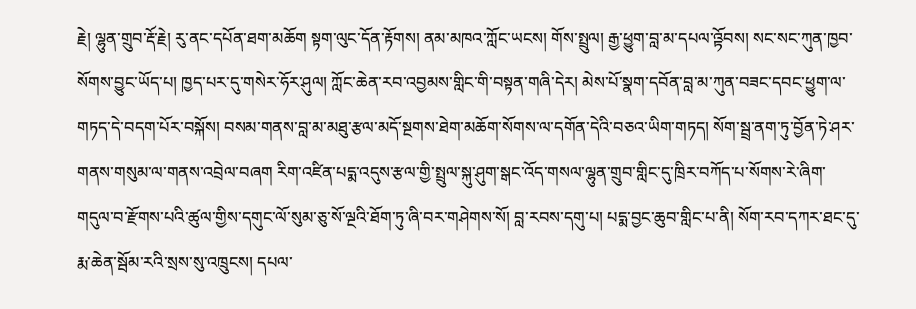རྗེ། ལྷུན་གྲུབ་རྡོ་རྗེ། རུ་ནང་དཔོན་ཐག་མཆོག སྟག་ལུང་དོན་རྟོགས། ནམ་མཁའ་ཀློང་ཡངས། གོས་སྤྲུལ། རྒྱ་ཕྱུག་བླ་མ་དཔལ་འྟོབས། སང་སང་ཀུན་ཁྱབ་སོགས་བྱུང་ཡོད་པ། ཁྱད་པར་དུ་གསེར་ཧོར་ཤུལ། ཀློང་ཆེན་རབ་འབྱམས་གླིང་གི་བསྟན་གཞི་དེར། མེས་པོ་སྣག་དབོན་བླ་མ་ཀུན་བཟང་དབང་ཕྱུག་ལ་གཏད་དེ་བདག་པོར་བསྐོས། བསམ་གནས་བླ་མ་མཐུ་རྩལ་མདོ་སྔགས་ཐེག་མཆོག་སོགས་ལ་དགོན་དེའི་བཅའ་ཡིག་གཏད། སོག་སྦྲ་ནག་ཏུ་བྱོན་ཏེ་ཤར་གནས་གསུམ་ལ་གནས་འབྲེལ་བཞག རིག་འཛིན་པདྨ་འདུས་རྩལ་གྱི་སྤྲུལ་སྐུ་ཤུག་སྒང་འོད་གསལ་ལྷུན་གྲུབ་གླིང་དུ་ཁྲིར་བཀོད་པ་སོགས་རེ་ཞིག་གདུལ་བ་རྫོགས་པའི་ཚུལ་གྱིས་དགུང་ལོ་སུམ་ཅུ་སོ་ལྔའི་ཐོག་ཏུ་ཞི་བར་གཤེགས་སོ། བླ་རབས་དགུ་པ། པདྨ་བྱང་ཆུབ་གླིང་པ་ནི། སོག་རབ་དཀར་ཐང་དུ་རྨ་ཆེན་སྦོམ་རའི་སྲས་སུ་འཁྲུངས། དཔལ་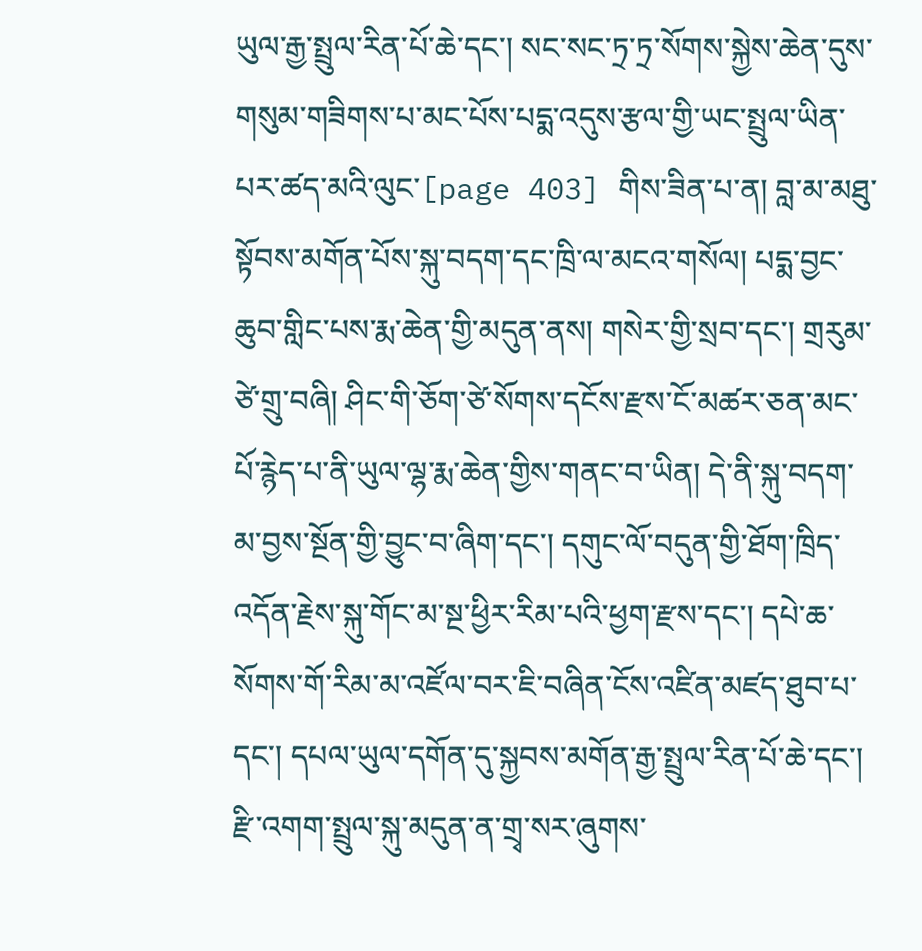ཡུལ་རྒྱ་སྤྲུལ་རིན་པོ་ཆེ་དང་། སང་སང་ཏྲ་ཏྲ་སོགས་སྐྱེས་ཆེན་དུས་གསུམ་གཟིགས་པ་མང་པོས་པདྨ་འདུས་རྩལ་གྱི་ཡང་སྤྲུལ་ཡིན་པར་ཚད་མའི་ལུང་[page 403] གིས་ཟིན་པ་ན། བླ་མ་མཐུ་སྟོབས་མགོན་པོས་སྐུ་བདག་དང་ཁྲི་ལ་མངའ་གསོལ། པདྨ་བྱང་ཆུབ་གླིང་པས་རྨ་ཆེན་གྱི་མདུན་ནས། གསེར་གྱི་སྲབ་དང་། གྲརུམ་ཙེ་གྲུ་བཞི། ཤིང་གི་ཅོག་ཙེ་སོགས་དངོས་རྫས་ངོ་མཚར་ཅན་མང་པོ་རྙེད་པ་ནི་ཡུལ་ལྷ་རྨ་ཆེན་གྱིས་གནང་བ་ཡིན། དེ་ནི་སྐུ་བདག་མ་བྱས་སྔོན་གྱི་བྱུང་བ་ཞིག་དང་། དགུང་ལོ་བདུན་གྱི་ཐོག་ཁྲིད་འདོན་རྗེས་སྐུ་གོང་མ་སྔ་ཕྱིར་རིམ་པའི་ཕྱག་རྫས་དང་། དཔེ་ཆ་སོགས་གོ་རིམ་མ་འཛོལ་བར་ཇི་བཞིན་ངོས་འཛིན་མཛད་ཐུབ་པ་དང་། དཔལ་ཡུལ་དགོན་དུ་སྐྱབས་མགོན་རྒྱ་སྤྲུལ་རིན་པོ་ཆེ་དང་། རྫི་འགག་སྤྲུལ་སྐུ་མདུན་ན་གྲྭ་སར་ཞུགས་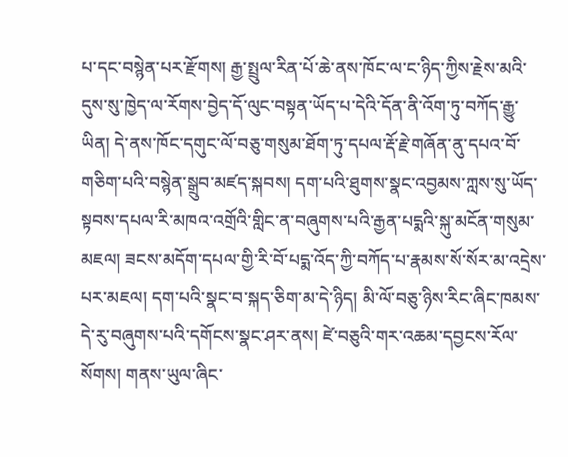པ་དང་བསྙེན་པར་རྫོགས། རྒྱ་སྤྲུལ་རིན་པོ་ཆེ་ནས་ཁོང་ལ་ང་ཉིད་ཀྱིས་རྗེས་མའི་དུས་སུ་ཁྱེད་ལ་རོགས་བྱེད་དོ་ལུང་བསྟན་ཡོད་པ་དེའི་དོན་ནི་འོག་ཏུ་བཀོད་རྒྱུ་ཡིན། དེ་ནས་ཁོང་དགུང་ལོ་བཅུ་གསུམ་ཐོག་ཏུ་དཔལ་རྡོ་རྗེ་གཞོན་ནུ་དཔའ་བོ་གཅིག་པའི་བསྙེན་སྒྲུབ་མཛད་སྐབས། དག་པའི་ཐུགས་སྣང་འབྱམས་ཀླས་སུ་ཡོད་སྟབས་དཔལ་རི་མཁའ་འགྲོའི་གླིང་ན་བཞུགས་པའི་རྒྱན་པདྨའི་སྐུ་མངོན་གསུམ་མཇལ། ཟངས་མདོག་དཔལ་གྱི་རི་བོ་པདྨ་འོད་ཀྱི་བཀོད་པ་རྣམས་སོ་སོར་མ་འདྲེས་པར་མཇལ། དག་པའི་སྣང་བ་སྐད་ཅིག་མ་དེ་ཉིད། མི་ལོ་བཅུ་ཉིས་རིང་ཞིང་ཁམས་དེ་རུ་བཞུགས་པའི་དགོངས་སྣང་ཤར་ནས། ཛེ་བཅུའི་གར་འཆམ་དབྱངས་རོལ་སོགས། གནས་ཡུལ་ཞིང་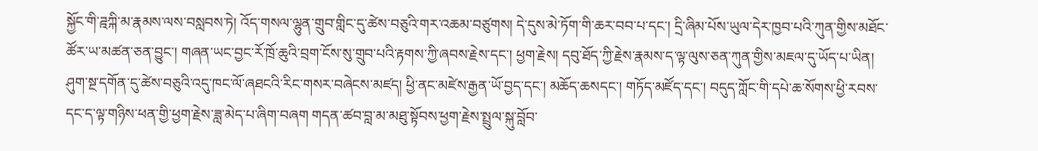སྐྱོང་གི་ཌྰཀྐི་མ་རྣམས་ལས་བསླབས་ཏེ། འོད་གསལ་ལྷུན་གྲུབ་གླིང་དུ་ཚེས་བཅུའི་གར་འཆམ་བཙུགས། དེ་དུས་མེ་ཏོག་གི་ཆར་བབ་པ་དང་། དྲི་ཞིམ་པོས་ཡུལ་དེར་ཁྱབ་པའི་ཀུན་གྱིས་མཐོང་ཚོར་ཡ་མཚན་ཅན་བྱུང་། གཞན་ཡང་བྱང་རོ་ཁྲོ་ཆུའི་བྲག་ངོས་སུ་གྲུབ་པའི་རྟགས་ཀྱི་ཞབས་རྗེས་དང་། ཕྱག་རྗེས། དབུ་ཐོད་ཀྱི་རྗེས་རྣམས་ད་ལྟ་ལུས་ཅན་ཀུན་གྱིས་མཇལ་དུ་ཡོད་པ་ཡིན། ཤུག་སྔ་དགོན་དུ་ཚེས་བཅུའི་འདུ་ཁང་ལོ་ཞཐངའི་རིང་གསར་བཞེངས་མཛད། ཕྱི་ནང་མཛེས་རྒྱན་ཡོ་བྱད་དང་། མཆོད་ཆསདང་། གཏོད་མཛོད་དང་། བདུད་ཀློང་གི་དཔེ་ཆ་སོགས་ཕྱི་རབས་དང་ད་ལྟ་གཉིས་ཕན་གྱི་ཕྱག་རྗེས་ཟླ་མེད་པ་ཞིག་བཞག གདན་ཚབ་བླ་མ་མཐུ་སྟོབས་ཕྱག་རྗེས་སྤྲུལ་སྐུ་བློབ་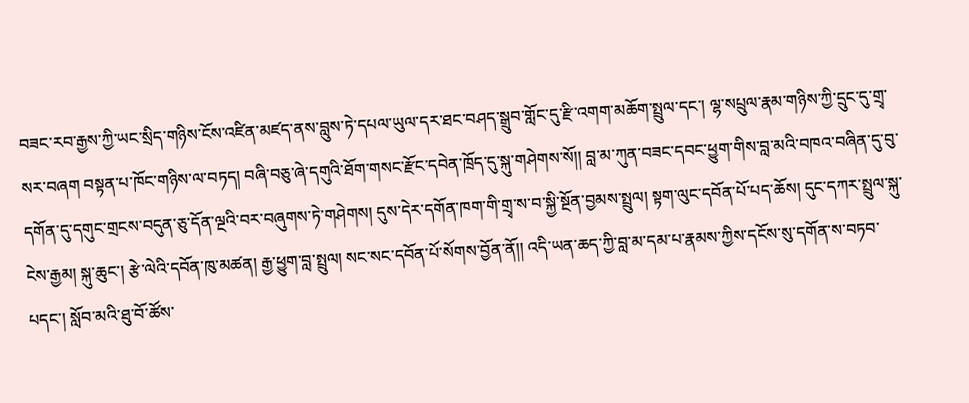བཟང་རབ་རྒྱས་ཀྱི་ཡང་སྲིད་གཉིས་ངོས་འཛིན་མཛད་ནས་བླུས་ཏེ་དཔལ་ཡུལ་དར་ཐང་བཤད་སྒྲུབ་གློང་དུ་རྫི་འགག་མཆོག་སྤྲུལ་དང་། ལྷ་སཔྲུལ་རྣམ་གཉིས་ཀྱི་དྲུང་དུ་གྲྭ་སར་བཞག བསྟན་པ་ཁོང་གཉིས་ལ་བཏད། བཞི་བཅུ་ཞེ་དགུའི་ཐོག་གསང་རྫོང་དབེན་ཁྲོད་དུ་སྐུ་གཤེགས་སོ།། བླ་མ་ཀུན་བཟང་དབང་ཕྱུག་གིས་བླ་མའི་བཁའ་བཞིན་དུ་བུ་དགོན་དུ་དགུང་གྲངས་བདུན་ཅུ་དོན་ལྔའི་བར་བཞུགས་ཏེ་གཤེགས། དུས་དེར་དགོན་ཁག་གི་གྲྭ་ས་བ་སྐྱི་སྔོན་བྱམས་སྤྲུལ། སྟག་ལུང་དབོན་པོ་པད་ཆོས། དུང་དཀར་སྤྲུལ་སྐུ་ངེས་རྒྱམ། སྐུ་ཆུང་། རྩེ་ལེའི་དབོན་ཁུ་མཚན། རྒྱ་ཕྱུག་བླ་སྤྲུལ། སང་སང་དབོན་པོ་སོགས་བྱོན་ནོ།། འདི་ཡན་ཆད་ཀྱི་བླ་མ་དམ་པ་རྣམས་ཀྱིས་དངོས་སུ་དགོན་ས་བཏབ་པདང་། སློབ་མའི་ཐུ་བོ་ཚོས་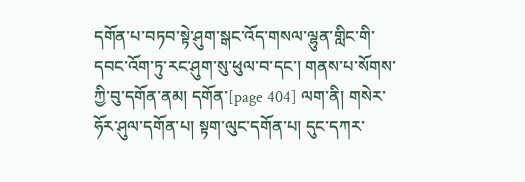དགོན་པ་བཏབ་སྟེ་ཤུག་སྒང་འོད་གསལ་ལྷུན་གླིང་གི་དབང་འོག་ཏུ་རང་ཤུག་སུ་ཕུལ་བ་དང་། གནས་པ་སོགས་ཀྱི་བུ་དགོན་ནམ། དགོན་[page 404] ལག་ནི། གསེར་ཧོར་ཤུལ་དགོན་པ། སྟག་ལུང་དགོན་པ། དུང་དཀར་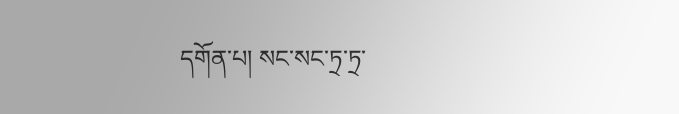དགོན་པ། སང་སང་ཏྲ་ཏྲ་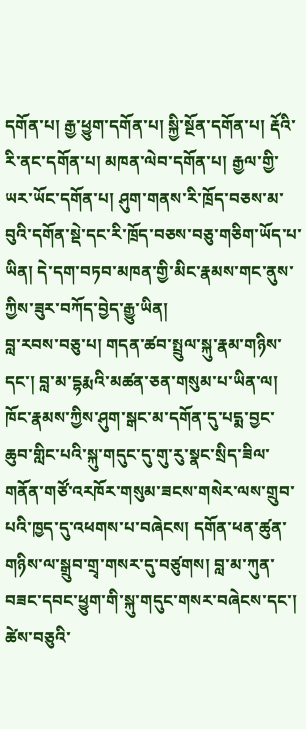དགོན་པ། རྒྱ་ཕྱུག་དགོན་པ། སྐྱི་སྔོན་དགོན་པ། རྡོའི་རི་ནང་དགོན་པ། མཁན་ལེབ་དགོན་པ། རྒྱལ་གྱི་ཡར་ཡོང་དགོན་པ། ཤུག་གནས་རི་ཁྲོད་བཅས་མ་བུའི་དགོན་སྡེ་དང་རི་ཁྲོད་བཅས་བཅུ་གཅིག་ཡོད་པ་ཡིན། དེ་དག་བཏབ་མཁན་གྱི་མིང་རྣམས་གང་ནུས་ཀྱིས་ཟུར་བཀོད་བྱེད་རྒྱུ་ཡིན།
བླ་རབས་བཅུ་པ། གདན་ཚབ་སྤྲུལ་སྐུ་རྣམ་གཉིས་དང་། བླ་མ་དྷརྨའི་མཚན་ཅན་གསུམ་པ་ཡིན་ལ། ཁོང་རྣམས་ཀྱིས་ཤུག་སྒང་མ་དགོན་དུ་པདྨ་བྱང་ཆུབ་གླིང་པའི་སྐུ་གདུང་དུ་གུ་རུ་སྣང་སྲིད་ཟིལ་གནོན་གཙོ་འརཁོར་གསུམ་ཟངས་གསེར་ལས་གྲུབ་པའི་ཁྱད་དུ་འཕགས་པ་བཞེངས། དགོན་ཕན་ཚུན་གཉིས་ལ་སྒྲུབ་གྲྭ་གསར་དུ་བཙུགས། བླ་མ་ཀུན་བཟང་དབང་ཕྱུག་གི་སྐུ་གདུང་གསར་བཞེངས་དང་། ཚེས་བཅུའི་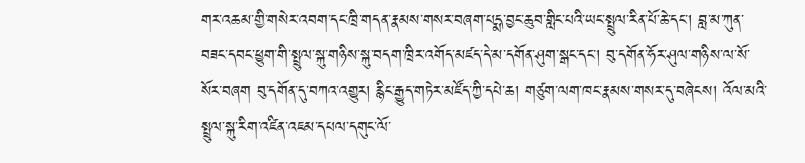གར་འཆམ་གྱི་གསེར་འབག་དང་ཁྲི་གདན་རྣམས་གསར་བཞག་པདྨ་བྱང་ཆུབ་གླིང་པའི་ཡང་སྤྲུལ་རིན་པོ་ཆེ་དང་། བླ་མ་ཀུན་བཟང་དབང་ཕྱུག་གི་སྤྲུལ་སྐུ་གཉིས་སྐུ་བདག་ཁྲིར་འགོད་མཛད་དེ་མ་དགོན་ཤུག་སྒང་དང་། བུ་དགོན་ཧོར་ཤུལ་གཉིས་ལ་སོ་སོར་བཞག བུ་དགོན་དུ་བཀའ་འགྱུར། རྙིང་རྒྱུད་གཏེར་མཛོད་ཀྱི་དཔེ་ཆ། གཙུག་ལག་ཁང་རྣམས་གསར་དུ་བཞེངས། འོལ་མའི་སྤྲུལ་སྐུ་རིག་འཛིན་འཇམ་དཔལ་དགུང་ལོ་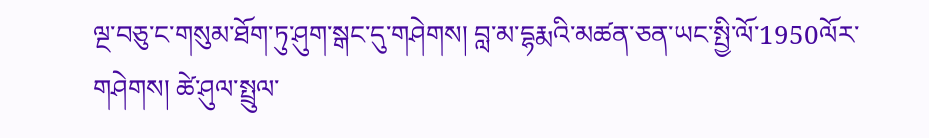ལྔ་བཅུ་ང་གསུམ་ཐོག་ཏུ་ཤུག་སྒང་དུ་གཤེགས། བླ་མ་དྷརྨའི་མཚན་ཅན་ཡང་སྤྱི་ལོ་1950ལོར་གཤེགས། ཚེ་ཤུལ་སྤྲུལ་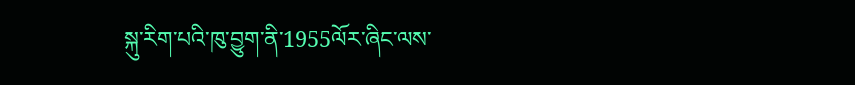སྐུ་རིག་པའི་ཁུ་བྱུག་ནི་1955ལོར་ཞིང་ལས་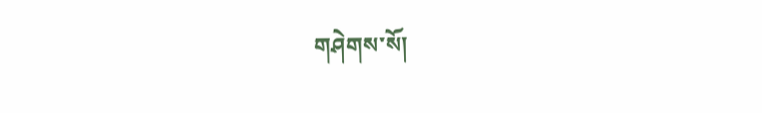གཤེགས་སོ།